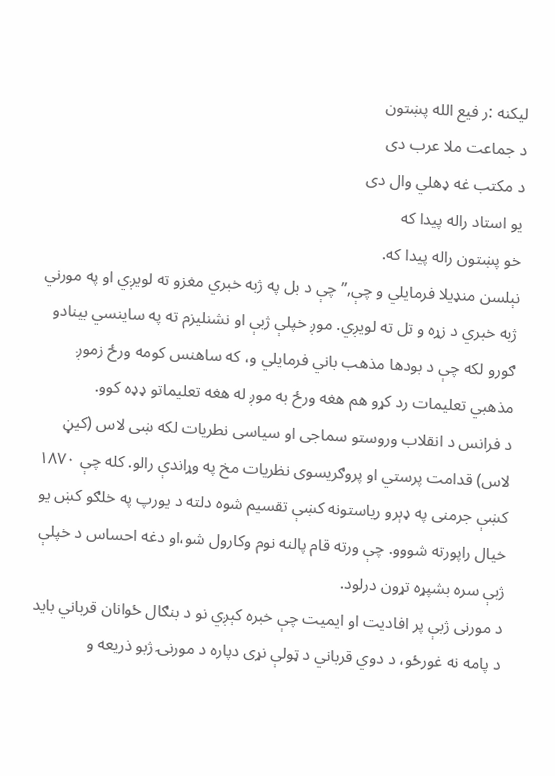لیکنه :ر فيع الله پښتون
د جماعت ملا عرب دی
د مکتب غه ډهلي وال دی
يو استاد راله پيدا که
خو پښتون راله پيدا که.
نېلسن منډيلا فرمايلي و چې,”چې د بل په ژبه خبري مغزو ته لويږي او په مورني ژبه خبري د زړه و تل ته لويږي. موږ خپلې ژبې او نشنليزم ته په ساينسي بينادو ګورو لکه چې د بودها مذهب باني فرمايلي و، که ساهنس کومه ورځ زموږ مذهبي تعليمات رد کړو هم هغه ورځ به موږ له هغه تعليماتو ډډه کوو.
د فرانس د انقلاب وروستو سماجی او سياسی نطريات لکه ښی لاس (کيڼ لاس) قدامت پرستي او پروګريسوی نظريات مخ په وړاندې رالو. کله چې ۱۸۷۰ کښې جرمنی په ډېرو رياستونه کښې تقسيم شوه دلته د يورپ په خلګو کښ يو خيال راپورته شووو. چې ورته قام پالنه نوم وکارول شو،او دغه احساس د خپلې ژبې سره بشپړه تړون درلود.
د مورنی ژبې پر افاديت او ايميت چې خبره کېږي نو د بنګال ځوانان قرباني بايد د پامه نه غورځو، د دوي قرباني د ټولې نړی دپاره د مورنۍ ژبو ذريعه و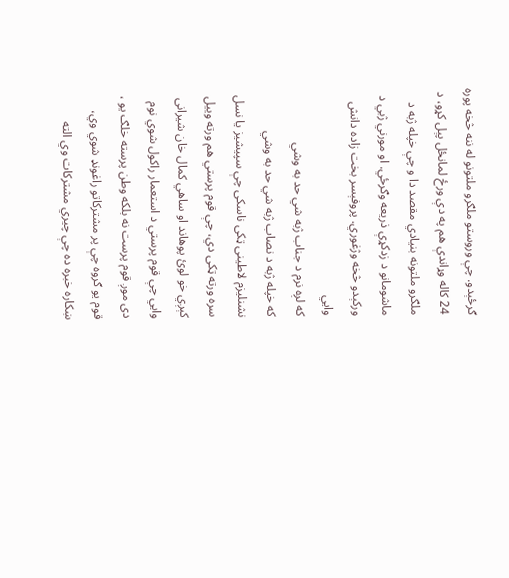ګرځېدو. چې وروستو ملګرو ملتونو له ننه څخه پوره 24 کاله وړاندې هم په دې ورځ لمانځل پېل کړو، د ملګرو ملتونه بنيادي مقصد دا و چې خپله ژبه د ماشومانو د زدکړې ذريعه وګرځي. او مورني ژبي د ورکېدو څخه وژغوري. پروفېسر بخت زاده دانش وايي
که لږه نرم د جناب ژبه شي حد به وشي
که خپله ژبه د نصاب ژبه شي حد به وشي
نشنلیزم لاطينی ټکی ناسکی چې سپيشيز يا نسل سره ورته ټکی دي، چې قوم پرستي هم ورته وييل کېږي خو لوئ پوهاند او ساهي کمال خان شیرانی وايي چې قوم پرستي د استعمار راکول شوي نوم دی موږ قوم پرست نه بلکه وطن پرسته خلګ يو ، قوم يو ګروه چې پر مشترکاتو راغونډ شوي وي، ښکاره خبره ده چې چيري مشترکات وي الته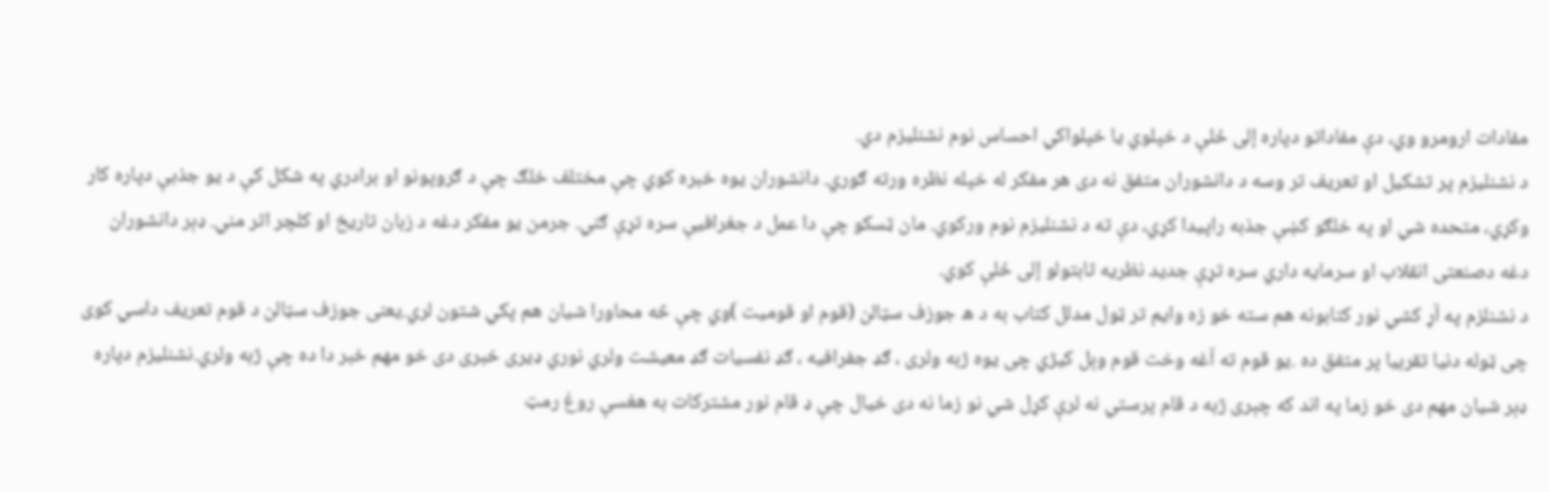مفادات ارومرو وي، دې مفاداتو دپاره إلی ځلې د خپلوي يا خپلواکي احساس نوم نشنليزم دي.
د نشنليزم پر تشکيل او تعريف تر وسه د دانشوران متفق نه دی هر مفکر له خپله نظره ورته ګوري. دانشوران يوه خبره کوي چې مختلف خلګ چې د ګروپونو او برادري په شکل کې د يو جذبې دپاره کار وکړي، متحده شي او په خلګو کښې جذبه راپيدا کړي، دې ته د نشنليزم نوم ورکوي. مان ټسکو چې دا عمل د جغرافيې سره تړې ګني. جرمن يو مفکر دغه د زبان تاريخ او کلچر اثر مني. ډېر دانشوران دغه دصنعتی انقلاب او سرمايه داري سره تړې جديد نظريه ثابتولو إلی ځلې کوي.
د نشنلزم په آړ کشي نور کتابونه هم سته خو زه وايم تر ټول مدلل کتاب به د ه جوزف سټالن (قوم او قوميت )وي چې څه محاورا شيان هم پکي شتون لري.يعنى جوزف سټالن د قوم تعريف داسي کوى چى ټوله دنيا تقربيا پر متفق ده .يو قوم ته آغه وخت قوم وېل کيژي چى يوه ژبه ولرى ، ګډ جفرافيه ، ګډ نفسيات ګډ معيشت ولري نوري ډيرى خبرى دى خو مهم خبر دا ده چې ژبه ولري.نشنليزم دپاره ډېر شيان مهم دی خو زما په اند که چېری ژبه د قام پرستي نه لرې کړل شي نو زما نه دی خيال چې ډ قام نور مشترکات به هغسې روغ رمټ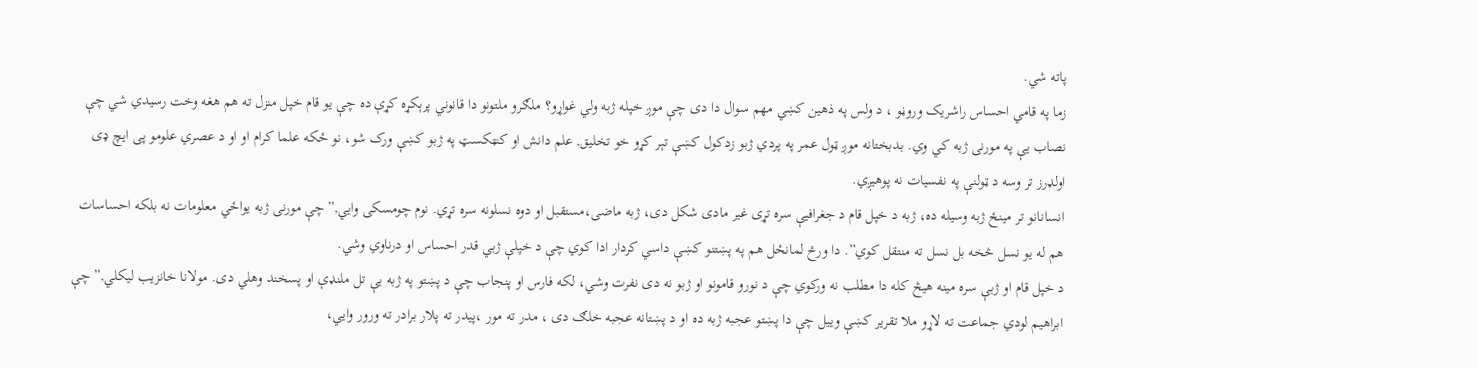پاته شي.
زما په قامي احساس راشريک وروڼو ، د ولس په ذهين کښي مهم سوال دا دی چې موږ خپله ژبه ولي غواړو؟ ملګرو ملتونو دا قانوني پرېکړه کړې ده چې يو قام خپل منزل ته هم هغه وخت رسيدي شي چې نصاب يې په مورنی ژبه کي وي. بدبختانه موږ ټول عمر په پردي ژبو زدکول کښې تېر کړو خو تخليق, علم دانش او کنټکسټ په ژبو کښې ورک شو، نو ځکه علما کرام او او د عصري علومو پی ایچ ډی اولډرز تر وسه د ټولنې په نفسيات نه پوهيږي.
انسانانو تر مينځ ژبه وسيله ده، ژبه د خپل قام د جغرافيې سره تړی غير مادی شکل دی، ژبه ماضی،مستقبل او دوه نسلونه سره تړي. نوم چومسکی وايي,” چې مورنی ژبه يواځي معلومات نه بلکه احساسات هم له يو نسل څخه بل نسل ته منتقل کوي”. دا ورځ لمانځل هم په پښتنو کښې داسي کردار ادا کوي چې د خپلې ژبي قدر احساس او درناوي وشي.
د خپل قام او ژبې سره مينه هيڅ کله دا مطلب نه ورکوي چې د نورو قامونو او ژبو نه دی نفرت وشي، لکه فارس او پنجاب چې د پښتو په ژبه يې تل ملنډې او پسخند وهلي دی. مولانا خانزيب ليکلي,” چې ابراهيم لودي جماعت ته لاړو ملا تقرير کښې وييل چې دا پښتو عجبه ژبه ده او د پښتانه عجبه خلګ دی ، مدر ته مور ،پيدر ته پلار برادر ته ورور وايي،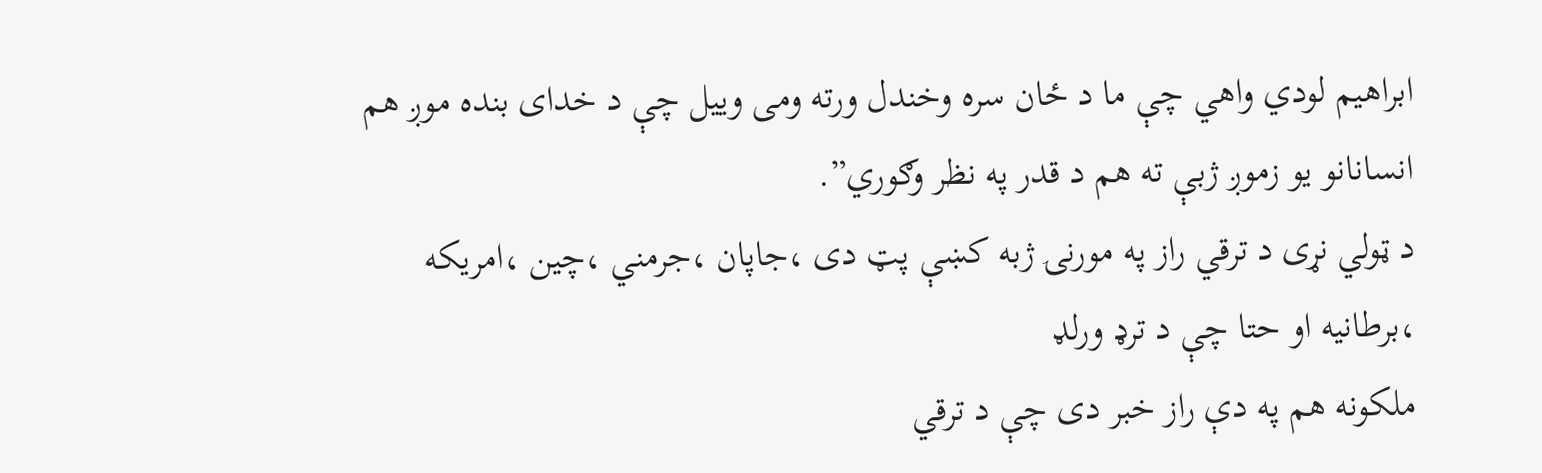ابراهيم لودي واهي چې ما د ځان سره وخندل ورته ومی وييل چې د خدای بنده موږ هم انسانانو يو زموږ ژبې ته هم د قدر په نظر وګوري”.
د ټولي نړی د ترقي راز په مورنۍ ژبه کښې پټ دی ،جاپان ،جرمني ،چين ،امريکه ،برطانيه او حتا چې د ترډ ورلډ
ملکونه هم په دې راز خبر دی چې د ترقي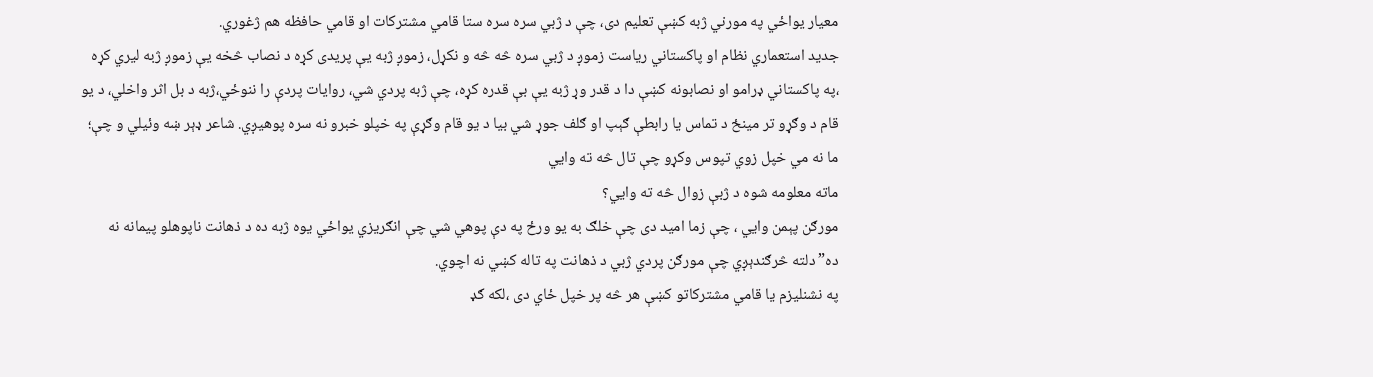معيار يواځي په مورني ژبه کښې تعليم دی، چې د ژبي سره سره ستا قامي مشترکات او قامي حافظه هم ژغوري.
جديد استعماري نظام او پاکستاني رياست زموږ د ژبي سره څه څه و نکړل، زموږ ژبه يې پريدی کړه د نصاب څخه يې زموږ ژبه ليري کړه ،په پاکستاني ډرامو او نصابونه کښې دا د قدر وړ ژبه يې بې قدره کړه، چې ژبه پردي شي، روايات پردې را ننوځي،ژبه د بل اثر واخلي، د يو قام د وګړو تر مينځ د تماس يا رابطې ګېپ او ګلف جوړ شي بيا د يو قام وګړې په خپلو خبرو نه سره پوهيږي. شاعر ډېر ښه وئيلي و چې؛
ما نه مي خپل زوي تپوس وکړو چې تال څه ته وايي
ماته معلومه شوه د ژبې زوال څه ته وايي؟
مورګن پېمن وايي ، چې زما اميد دی چې خلګ به يو ورځ په دې پوهي شي چې انګريزي يواځي يوه ژبه ده د ذهانت ناپوهلو پیمانه نه ده”دلته څرګندېږي چې مورګن پردي ژبي د ذهانت په تاله کښي نه اچوي.
په نشنليزم يا قامي مشترکاتو کښې هر څه پر خپل ځاي دی ،لکه ګډ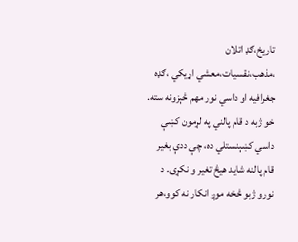تاريخ،ګډ اتلان ،مذهب،نقسيات،معشي اړيکي ،ګډه جغرافيه او داسي نور مهم څېزونه سته. خو ژبه د قام پالني په لړمون کښې داسي کښېنستلي ده، چې ددې بغير قام پالنه شايد هيڅ تغير و نکړی. د نورو ژبو څخه موږ انکار نه کوو،هر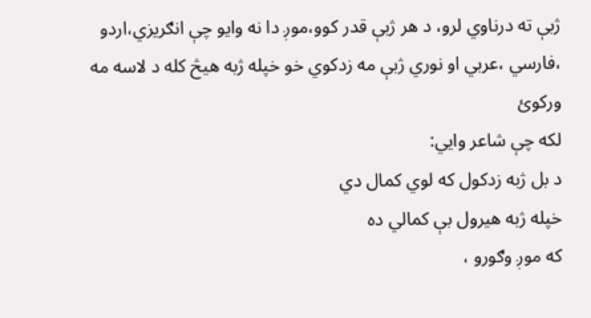ژبې ته درناوي لرو، د هر ژبې قدر کوو،موږ دا نه وايو چې انګريزي،اردو ،فارسي ،عربي او نوري ژبې مه زدکوي خو خپله ژبه هيڅ کله د لاسه مه ورکوئ
لکه چې شاعر وايي:
د بل ژبه زدکول که لوي کمال دي
خپله ژبه هیرول بې کمالي ده
که موږ وګورو ،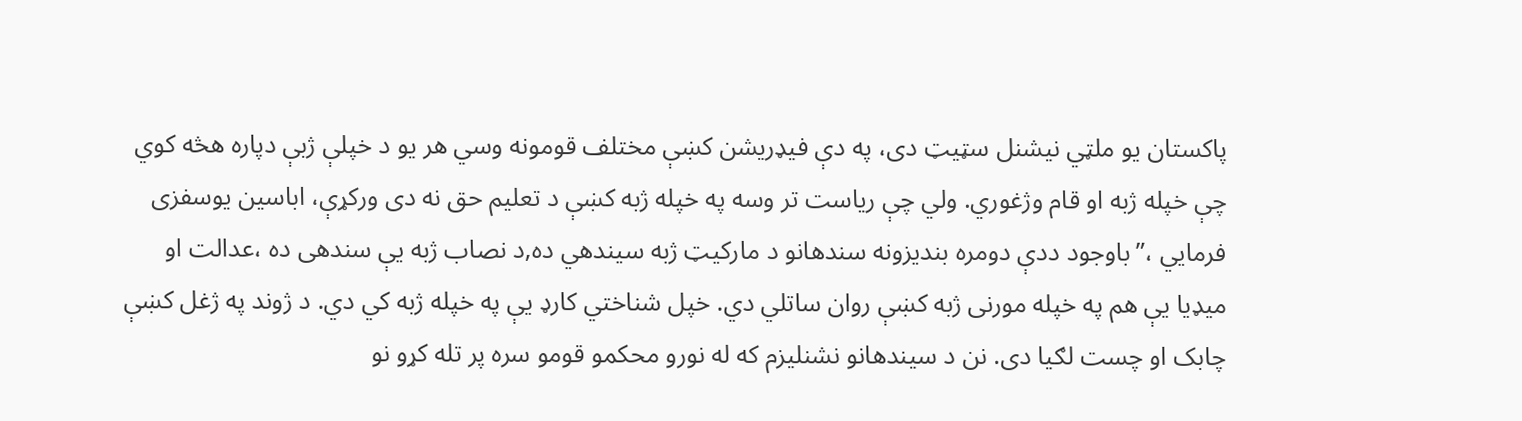پاکستان يو ملټي نيشنل سټيټ دی، په دې فيډريشن کښې مختلف قومونه وسي هر يو د خپلې ژبې دپاره هڅه کوي چې خپله ژبه او قام وژغوري. ولي چې رياست تر وسه په خپله ژبه کښې د تعليم حق نه دی ورکړې، اباسين يوسفزی فرمايي ،”باوجود ددې دومره بنديزونه سندهانو د مارکيټ ژبه سيندهي ده,د نصاب ژبه يې سندهی ده ،عدالت او ميډيا يې هم په خپله مورنی ژبه کښې روان ساتلي دي. خپل شناختي کارډ يې په خپله ژبه کي دي. د ژوند په ژغل کښې چابک او چست لګيا دی. نن د سيندهانو نشنليزم که له نورو محکمو قومو سره پر تله کړو نو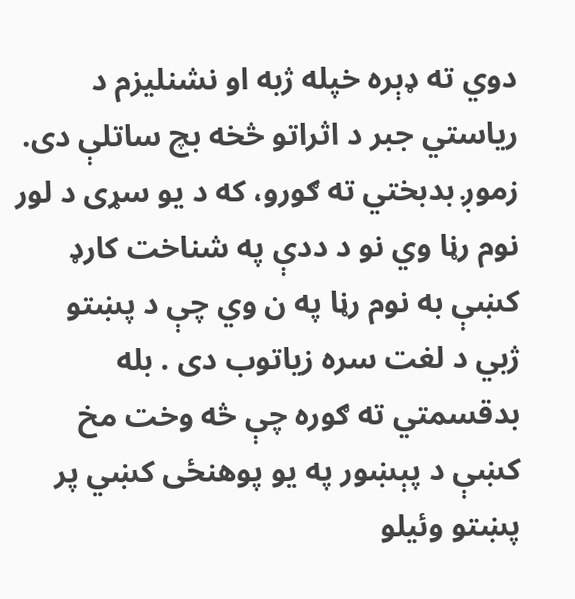دوي ته ډېره خپله ژبه او نشنليزم د رياستي جبر د اثراتو څخه بچ ساتلې دی. زموږ بدبختي ته ګورو، که د يو سړی د لور نوم رڼا وي نو د ددې په شناخت کارډ کښې به نوم رڼا په ن وي چې د پښتو ژبي د لغت سره زياتوب دی . بله بدقسمتي ته ګوره چې څه وخت مخ کښې د پېښور په يو پوهنځی کښي پر پښتو وئيلو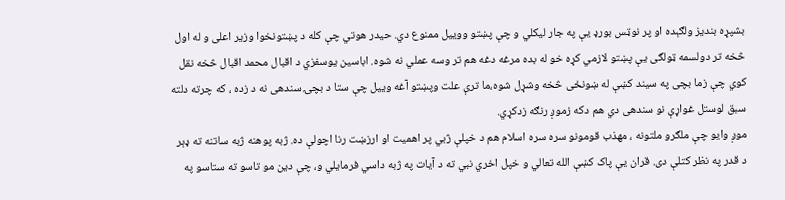بشپړه بنديز ولګېده او پر نوټس بورډ يې په جار ليکلي و چې پښتو ووييل ممنوع دي. حيدر هوتي چې کله د پښتونخوا وزير اعلی و له اول څخه تر دولسمه ټولګی يې پښتو لازمي کړه خو له بده مرغه دغه هم تر وسه عملي نه شوه. اباسين يوسفزي د اقبال محمد اقبال څخه نقل کوي چې زما بچی په سيند کښې له ښونځی څخه وشړل شوه،ما ترې علت وپښتو آغه وييل چې ستا د بچۍ سندهی نه د زده ، که چرته دلته سبق لوستل غواړې نو سندهی دي هم دکه زموږ رنګه زدکړي.
موږ وايو چې ملګرو ملتونه ، مهذب قومونو سره سره اسلام هم د خپلې ژبي پر اهميت او ارزښت رنا اچولې ده. ژبه پوهنه ژبه ساتنه ته ډېر د قدر په نظر کتلې دی. قران يې پاک کښې الله تعالي و خپل اخري نبي ته د آيات په ژبه داسي فرمايلي و، چې دين مو تاسو ته ستاسو په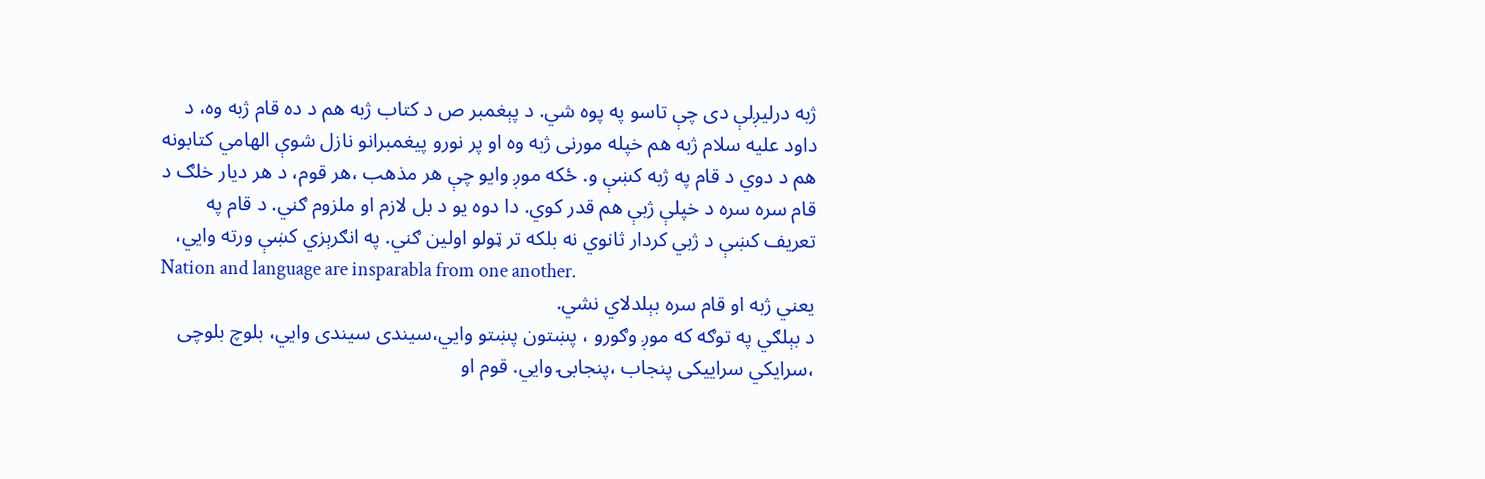ژبه درليږلې دی چې تاسو په پوه شي. د پېغمبر ص د کتاب ژبه هم د ده قام ژبه وه، د داود عليه سلام ژبه هم خپله مورنی ژبه وه او پر نورو پيغمبرانو نازل شوې الهامي کتابونه هم د دوي د قام په ژبه کښې و. ځکه موږ وايو چې هر مذهب ،هر قوم، د هر ديار خلګ د قام سره سره د خپلې ژبې هم قدر کوي. دا دوه يو د بل لازم او ملزوم ګني. د قام په تعريف کښې د ژبي کردار ثانوي نه بلکه تر ټولو اولين ګني. په انګرېزي کښې ورته وايي،
Nation and language are insparabla from one another.
يعني ژبه او قام سره بېلدلاي نشي.
د بېلګي په توګه که موږ وګورو ، پښتون پښتو وايي،سيندی سيندی وايي، بلوچ بلوچی ،سرايکي سراييکی پنجاب ،پنجابۍ وايي. قوم او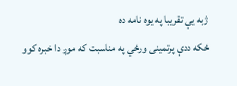ژبه يې تقريبا په يوه نامه ده
ځکه ددې پرتمينی ورځي په مناسبت که موږ دا خبره کوو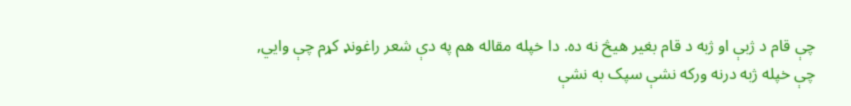چې قام د ژبې او ژبه د قام بغير هيڅ نه ده. دا خپله مقاله هم په دې شعر راغونډ کړم چې وايي,
چې خپله ژبه درنه ورکه نشې سپک به نشې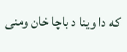که دا وينا د باچا خان ومنی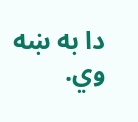دا به ښه وي.